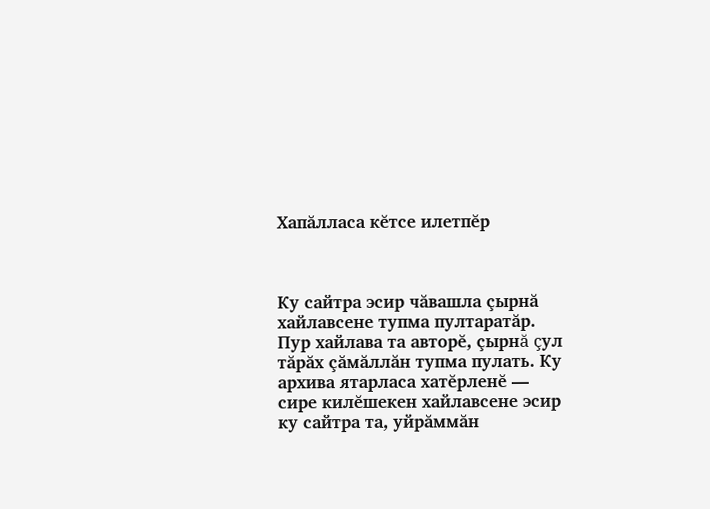Хапăлласа кĕтсе илетпĕр



Ку сайтра эсир чăвашла çырнă хайлавсене тупма пултаратăр. Пур хайлава та авторĕ, çырнă çул тăрăх çăмăллăн тупма пулать. Ку архива ятарласа хатĕрленĕ — сире килĕшекен хайлавсене эсир ку сайтра та, уйрăммăн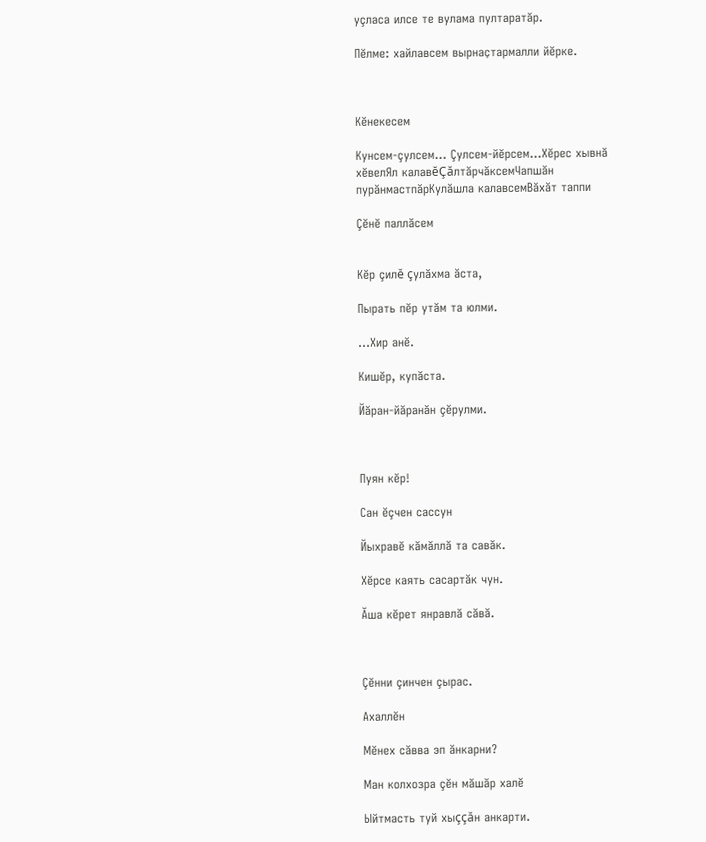уçласа илсе те вулама пултаратăр.

Пӗлме: хайлавсем вырнаҫтармалли йӗрке.



Кĕнекесем

Кунсем-çулсем... Çулсем-йĕрсем...Хĕрес хывнă хĕвелЯл калавĕÇăлтăрчăксемЧапшăн пурăнмастпăрКулăшла калавсемВăхăт таппи

Çĕнĕ паллăсем


Кĕр çилĕ çулăхма ăста,

Пырать пĕр утăм та юлми.

...Хир анĕ.

Кишĕр, купăста.

Йăран-йăранăн çĕрулми.



Пуян кĕр!

Сан ĕçчен сассун

Йыхравĕ кăмăллă та савăк.

Хĕрсе каять сасартăк чун.

Ăша кĕрет янравлă сăвă.



Çĕнни çинчен çырас.

Ахаллĕн

Мĕнех сăвва эп ăнкарни?

Ман колхозра çĕн мăшăр халĕ

Ыйтмасть туй хыççăн анкарти.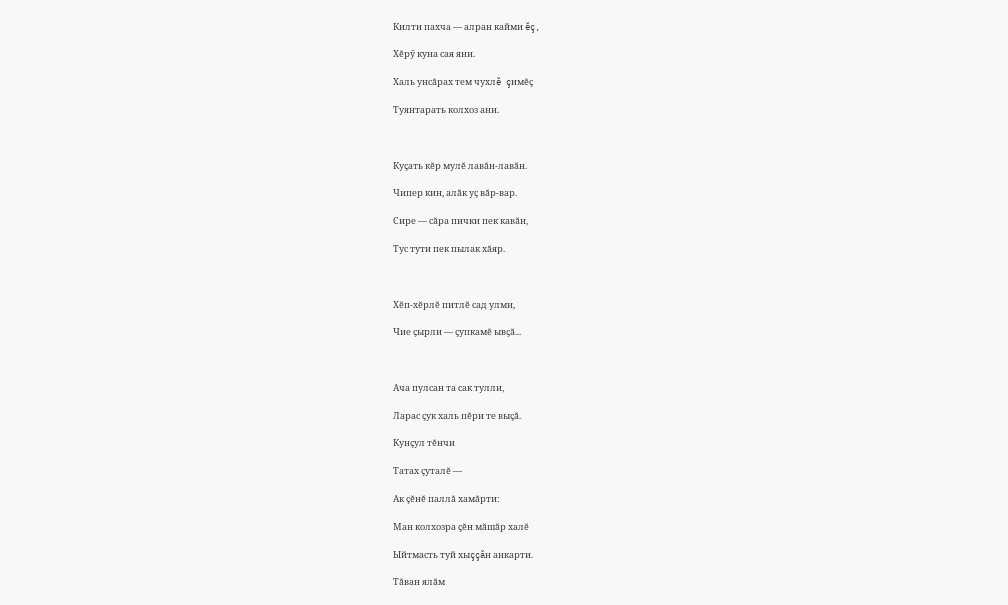Килти пахча — алран кайми ĕç,

Хĕрӳ куна сая яни.

Халь унсăрах тем чухлĕ çимĕç

Туянтарать колхоз ани.



Куçать кĕр мулĕ лавăн-лавăн.

Чипер кин, алăк уç вăр-вар.

Сире — сăра пички пек кавăн,

Тус тути пек пылак хăяр.



Хĕп-хĕрлĕ питлĕ сад улми,

Чие çырли — çупкамĕ ывçă...



Ача пулсан та сак тулли,

Ларас çук халь пĕри те выçă.

Кунçул тĕнчи

Татах çуталĕ —

Ак çĕнĕ паллă хамăрти:

Ман колхозра çĕн мăшăр халĕ

Ыйтмасть туй хыççăн анкарти.

Тăван ялăм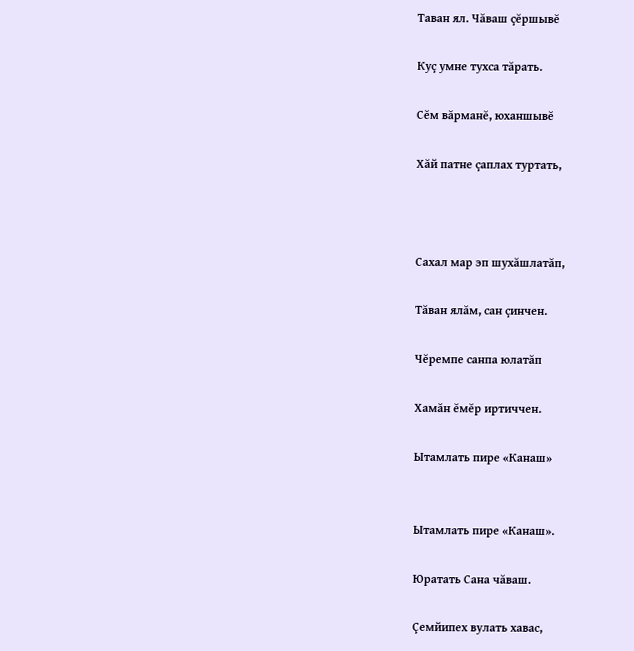Таван ял. Чăваш çĕршывĕ

Куç умне тухса тăрать.

Сĕм вăрманĕ, юханшывĕ

Хăй патне çаплах туртать,



Сахал мар эп шухăшлатăп,

Тăван ялăм, сан çинчен.

Чĕремпе санпа юлатăп

Хамăн ĕмĕр иртиччен.

Ытамлать пире «Канаш»


Ытамлать пире «Канаш».

Юратать Сана чăваш.

Çемйипех вулать хавас,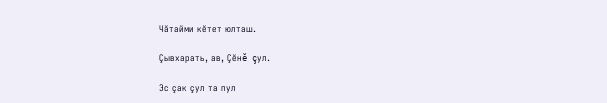Чăтайми кĕтет юлташ.

Çывхарать, ав, Çĕнĕ çул.

Эс çак çул та пул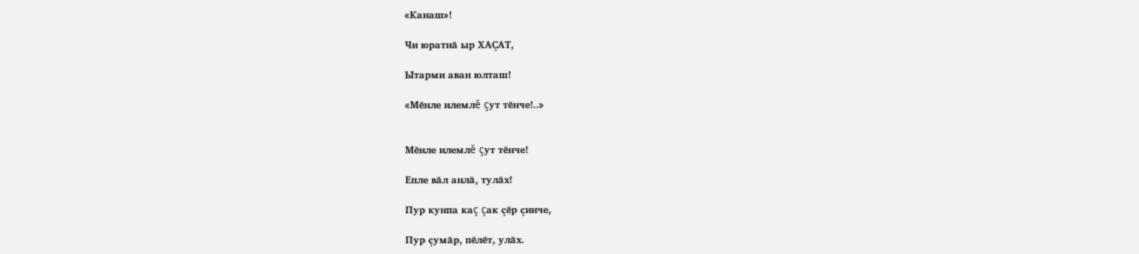«Канаш»!

Чи юратнă ыр ХАÇАТ,

Ытарми аван юлташ!

«Мĕнле илемлĕ çут тĕнче!..»


Мĕнле илемлĕ çут тĕнче!

Епле вăл анлă, тулăх!

Пур кунпа каç çак çĕр çинче,

Пур çумăр, пĕлĕт, улăх.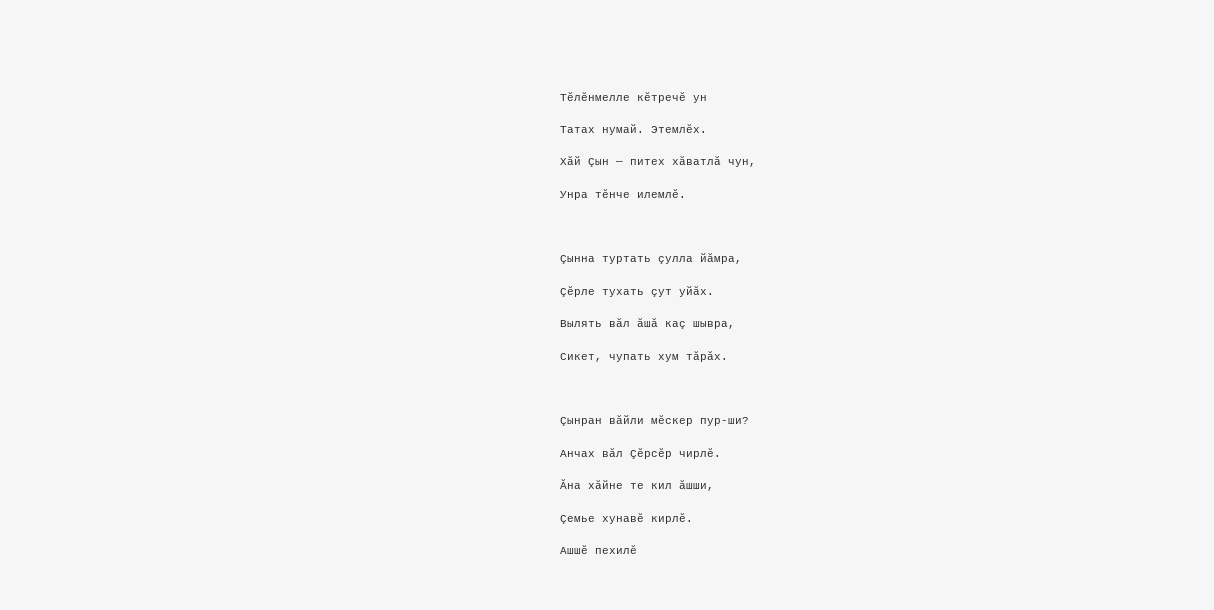Тĕлĕнмелле кĕтречĕ ун

Татах нумай. Этемлĕх.

Хăй Çын — питех хăватлă чун,

Унра тĕнче илемлĕ.



Çынна туртать çулла йăмра,

Çĕрле тухать çут уйăх.

Вылять вăл ăшă каç шывра,

Сикет, чупать хум тăрăх.



Çынран вăйли мĕскер пур-ши?

Анчах вăл Çĕрсĕр чирлĕ.

Ăна хăйне те кил ăшши,

Çемье хунавĕ кирлĕ.

Ашшĕ пехилĕ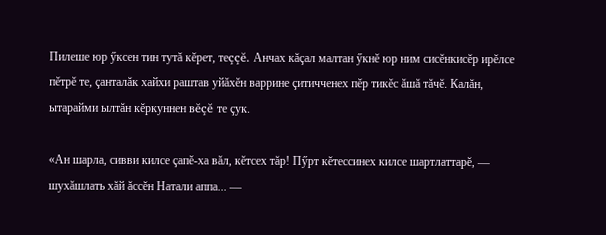Пилеше юр ӳксен тин тутă кĕрет, теççĕ. Анчах кăçал малтан ӳкнĕ юр ним сисĕнкисĕр ирĕлсе пĕтрĕ те, çанталăк хайхи раштав уйăхĕн варрине çитичченех пĕр тикĕс ăшă тăчĕ. Калăн, ытарайми ылтăн кĕркуннен вĕçĕ те çук.

«Ан шарла, сивви килсе çапĕ-ха вăл, кĕтсех тăр! Пӳрт кĕтессинех килсе шартлаттарĕ, — шухăшлать хăй ăссĕн Натали аппа... —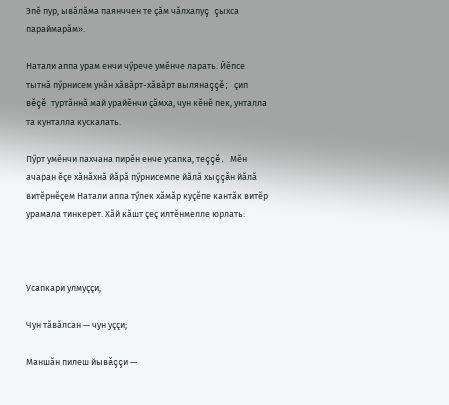Эпĕ пур, ывăлăма паянччен те çăм чăлхапуç çыхса параймарăм».

Натали аппа урам енчи чӳрече умĕнче ларать. Йĕпсе тытнă пӳрнисем унăн хăвăрт-хăвăрт вылянаççĕ; çип вĕçĕ туртăннă май урайĕнчи çăмха, чун кĕнĕ пек, унталла та кунталла кускалать.

Пӳрт умĕнчи пахчана пирĕн енче усапка, теççĕ. Мĕн ачаран ĕçе хăнăхнă йăрă пӳрнисемпе йăлă хыççăн йăлă витĕрнĕçем Натали аппа тӳлек хăмăр куçĕпе кантăк витĕр урамала тинкерет. Хăй кăшт çеç илтĕнмелле юрлать:



Усапкари улмуççи,

Чун тăвăлсан — чун уççи;

Маншăн пилеш йывăççи —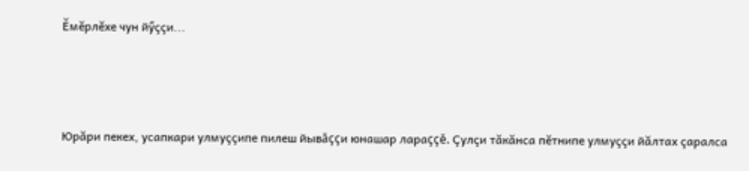Ĕмĕрлĕхе чун йӳççи...



Юрăри пекех, усапкари улмуççипе пилеш йывăççи юнашар лараççĕ. Çулçи тăкăнса пĕтнипе улмуççи йăлтах çаралса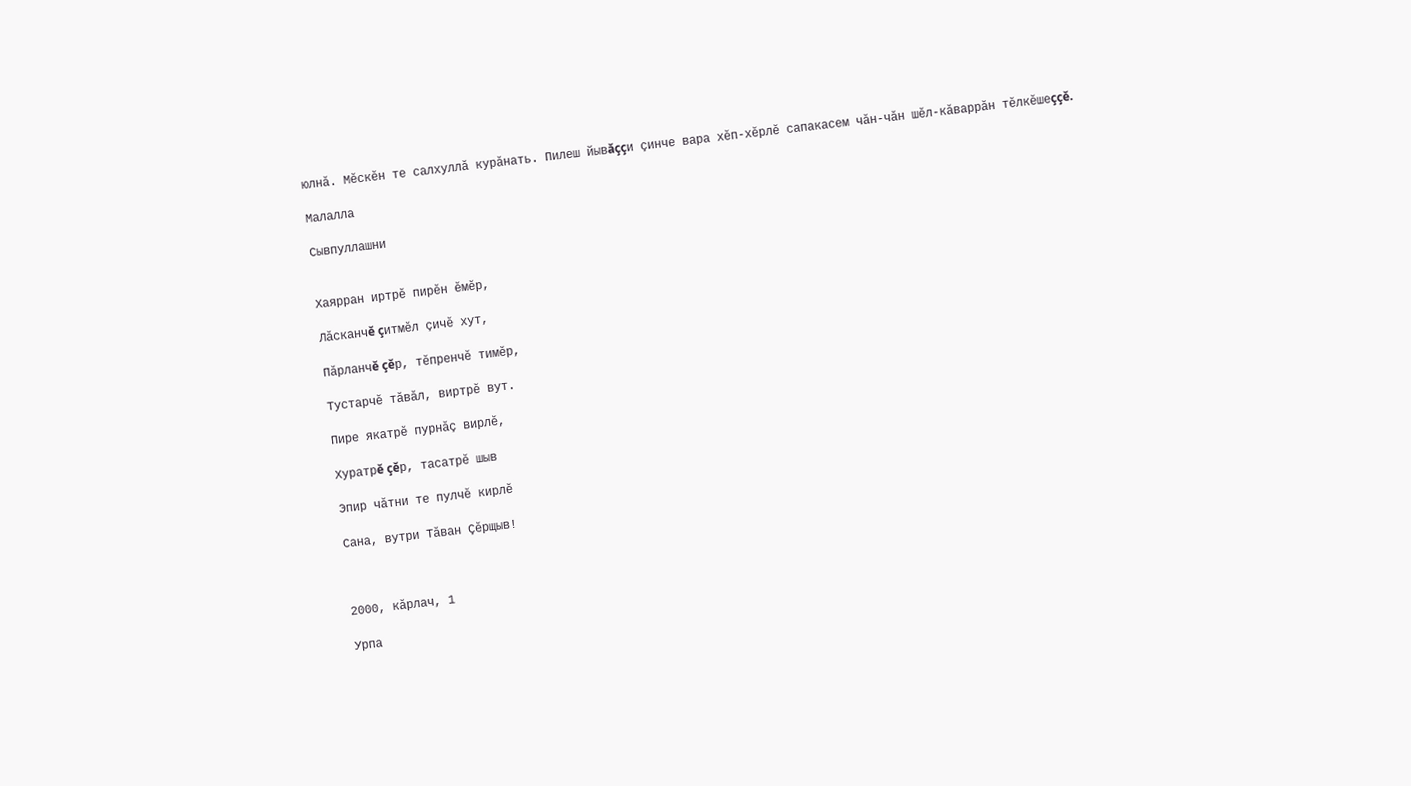юлнă. Мĕскĕн те салхуллă курăнать. Пилеш йывăççи çинче вара хĕп-хĕрлĕ сапакасем чăн-чăн шĕл-кăваррăн тĕлкĕшеççĕ.

Малалла

Сывпуллашни


Хаярран иртрĕ пирĕн ĕмĕр,

Лăсканчĕ çитмĕл çичĕ хут,

Пăрланчĕ çĕр, тĕпренчĕ тимĕр,

Тустарчĕ тăвăл, виртрĕ вут.

Пире якатрĕ пурнăç вирлĕ,

Хуратрĕ çĕр, тасатрĕ шыв

Эпир чăтни те пулчĕ кирлĕ

Сана, вутри Тăван Çĕрщыв!



2000, кăрлач, 1

Урпа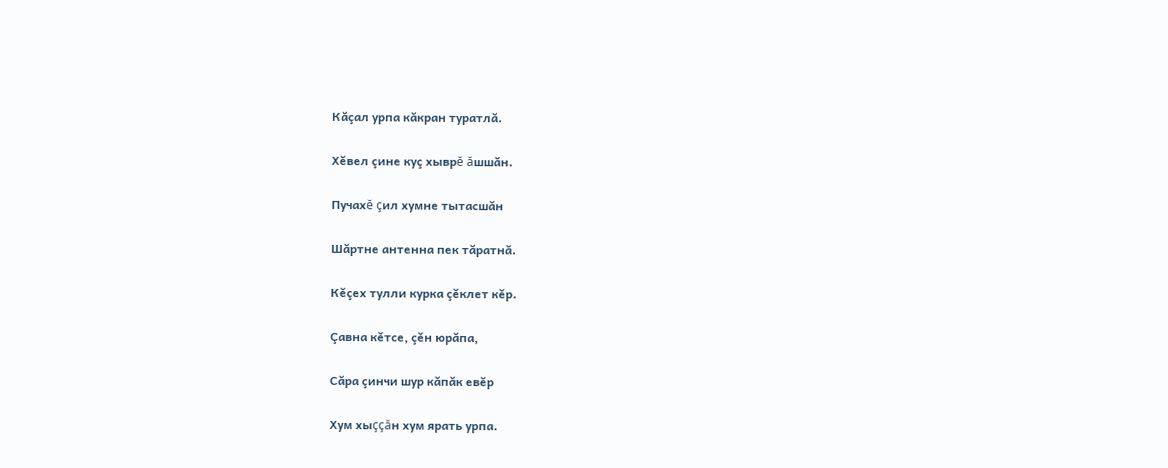Кăçал урпа кăкран туратлă.

Хĕвел çине куç хыврĕ ăшшăн.

Пучахĕ çил хумне тытасшăн

Шăртне антенна пек тăратнă.

Кĕçех тулли курка çĕклет кĕр.

Çавна кĕтсе, çĕн юрăпа,

Сăра çинчи шур кăпăк евĕр

Хум хыççăн хум ярать урпа.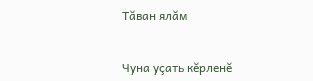Тăван ялăм


Чуна уçать кĕрленĕ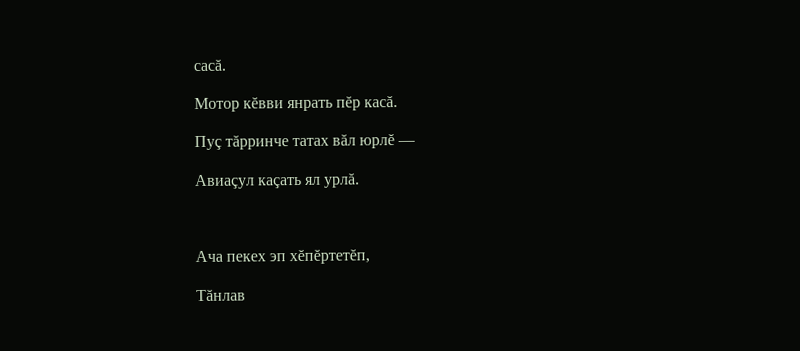сасă.

Мотор кĕвви янрать пĕр касă.

Пуç тăрринче татах вăл юрлĕ —

Авиаçул каçать ял урлă.



Ача пекех эп хĕпĕртетĕп,

Тăнлав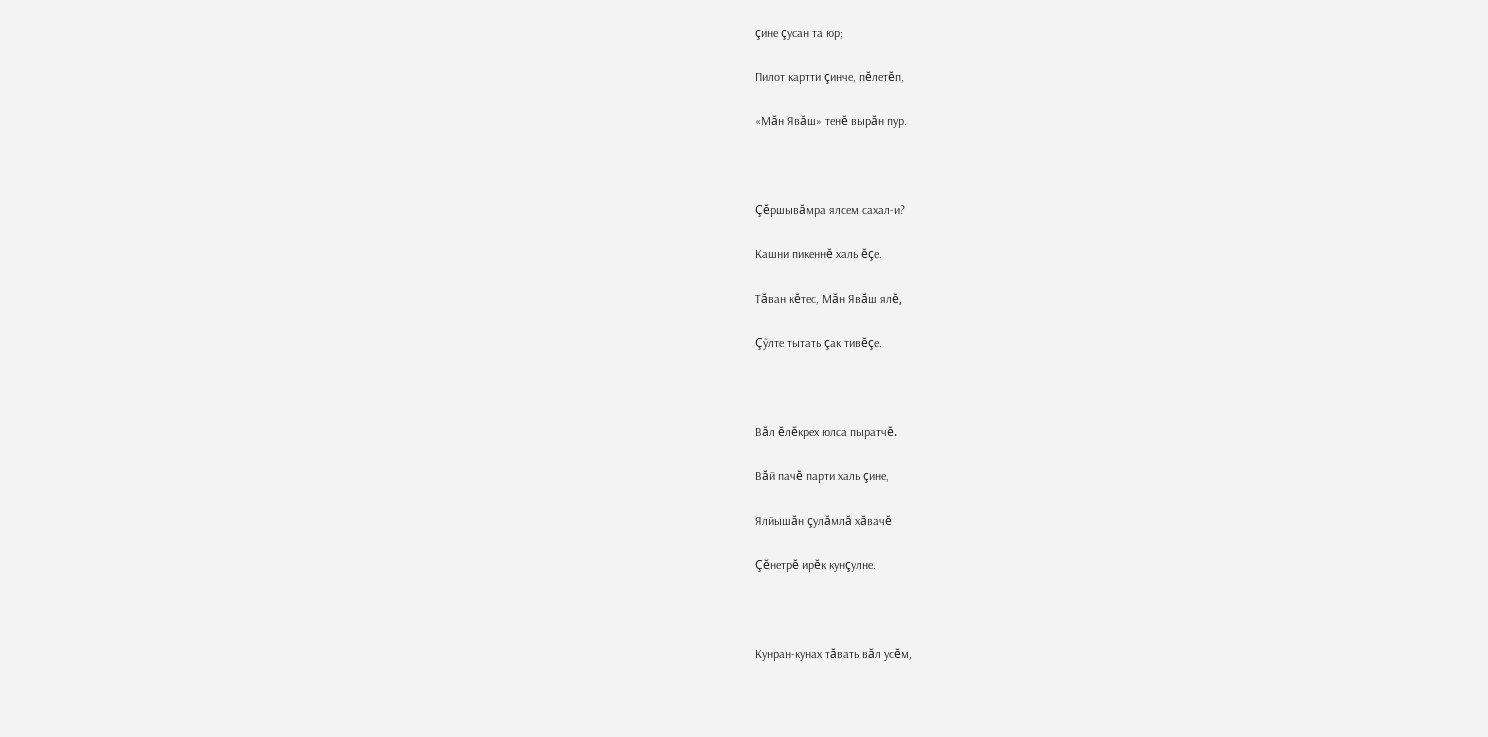çине çусан та юр;

Пилот картти çинче, пĕлетĕп,

«Мăн Явăш» тенĕ вырăн пур.



Çĕршывăмра ялсем сахал-и?

Кашни пикеннĕ халь ĕçе.

Тăван кĕтес, Мăн Явăш ялĕ,

Çӳлте тытать çак тивĕçе.



Вăл ĕлĕкрех юлса пыратчĕ.

Вăй пачĕ парти халь çине,

Ялйышăн çулăмлă хăвачĕ

Çĕнетрĕ ирĕк кунçулне.



Кунран-кунах тăвать вăл усĕм,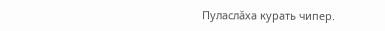Пуласлăха курать чипер.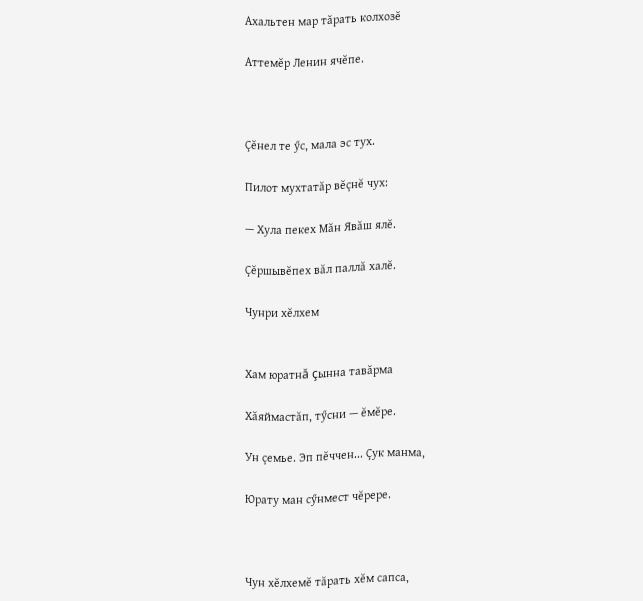Ахальтен мар тăрать колхозĕ

Аттемĕр Ленин ячĕпе.



Çĕнел те ӳс, мала эс тух.

Пилот мухтатăр вĕçнĕ чух:

— Хула пекех Мăн Явăш ялĕ.

Çĕршывĕпех вăл паллă халĕ.

Чунри хĕлхем


Хам юратнă çынна тавăрма

Хăяймастăп, тӳсни — ĕмĕре.

Ун çемье. Эп пĕччен... Çук манма,

Юрату ман сӳнмест чĕрере.



Чун хĕлхемĕ тăрать хĕм сапса,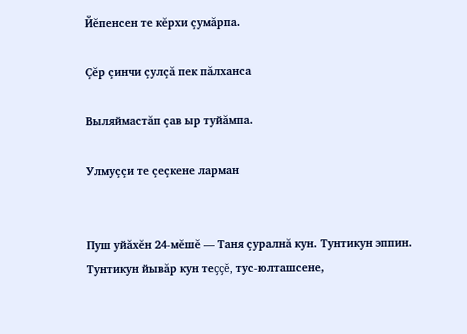Йĕпенсен те кĕрхи çумăрпа.

Çĕр çинчи çулçă пек пăлханса

Выляймастăп çав ыр туйăмпа.

Улмуççи те çеçкене ларман


Пуш уйăхĕн 24-мĕшĕ — Таня çуралнă кун. Тунтикун эппин. Тунтикун йывăр кун теççĕ, тус-юлташсене,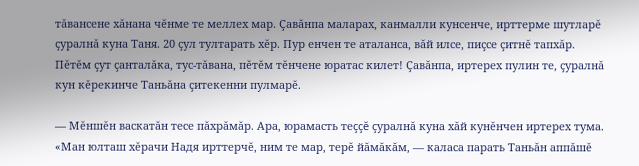тăвансене хăнана чĕнме те меллех мар. Çавăнпа маларах, канмалли кунсенче, ирттерме шутларĕ çуралнă куна Таня. 20 çул тултарать хĕр. Пур енчен те аталанса, вăй илсе, пиçсе çитнĕ тапхăр. Пĕтĕм çут çанталăка, тус-тăвана, пĕтĕм тĕнчене юратас килет! Çавăнпа, иртерех пулин те, çуралнă кун кĕрекинче Таньăна çитекенни пулмарĕ.

— Мĕншĕн васкатăн тесе пăхрăмăр. Ара, юрамасть теççĕ çуралнă куна хăй кунĕнчен иртерех тума. «Ман юлташ хĕрачи Надя ирттерчĕ, ним те мар, терĕ йăмăкăм, — каласа парать Таньăн аппăшĕ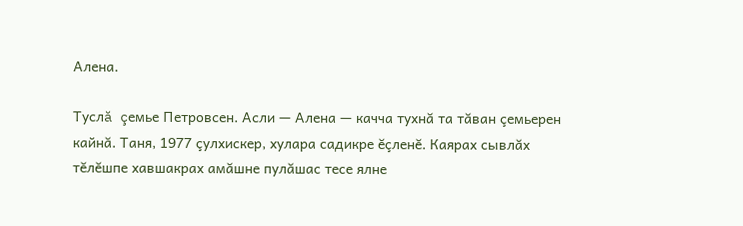Алена.

Туслă çемье Петровсен. Асли — Алена — качча тухнă та тăван çемьерен кайнă. Таня, 1977 çулхискер, хулара садикре ĕçленĕ. Каярах сывлăх тĕлĕшпе хавшакрах амăшне пулăшас тесе ялне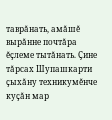таврăнать, амăшĕ вырăнне почтăра ĕçлеме тытăнать. Çине тăрсах Шупашкарти çыхăну техникумĕнче куçăн мар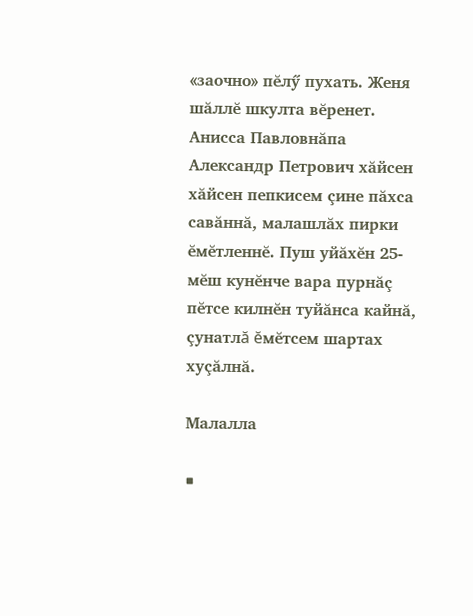«заочно» пĕлӳ пухать. Женя шăллĕ шкулта вĕренет. Анисса Павловнăпа Александр Петрович хăйсен хăйсен пепкисем çине пăхса савăннă, малашлăх пирки ĕмĕтленнĕ. Пуш уйăхĕн 25-мĕш кунĕнче вара пурнăç пĕтсе килнĕн туйăнса кайнă, çунатлă ĕмĕтсем шартах хуçăлнă.

Малалла

■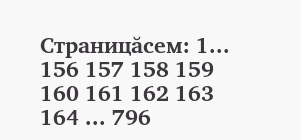Страницăсем: 1... 156 157 158 159 160 161 162 163 164 ... 796